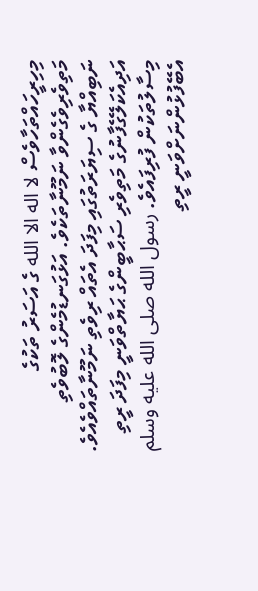މިހިރީހައްތަހާވެސް لا اله الا الله ގެ އަސަރު ތަކުގެ މަތިވެރިވެގެންވާ ނަމޫނާތަކެވެ. އަޅުގަނޑުމެންގެ ލޮބުވެތި ނަބިއްޔާ ގެ ސިޔަރަތުގައި މިފަދަ އެތައް ރިވެތި ނަމޫނާތައްވެއެވެ. އަދިއެކަލޭގެފާނުގެ މަތިވެރި ސަޙާބީންގެ ޙަޔާތްވަނީ މިފަދަ ރީތި މިސާލުތަކުން ފުރިފައެވެ. رسول الله صلى الله عليه وسلم އެބޭފުޅުންނަށްވަނީ ރީތި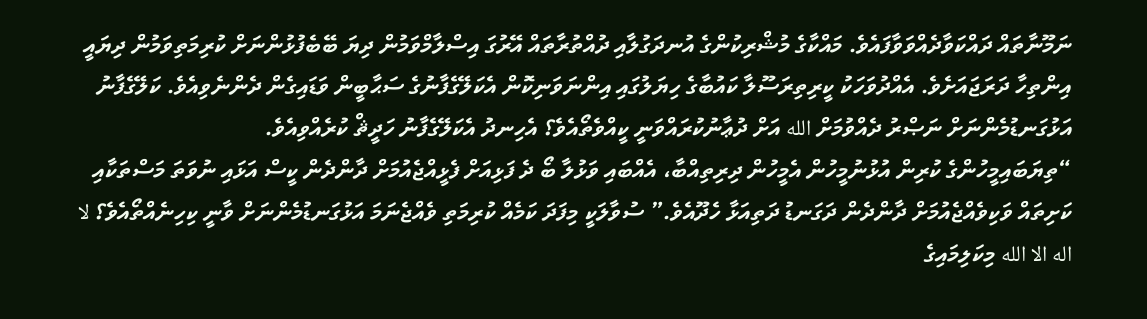ނަމޫނާތައް ދައްކަވާދެއްވަވާފައެވެ. މައްކާގެ މުޝްރިކުންގެ އުނދަގުލާއި ދުއްތުރާތައް އޭރުގަ އިސްލާމްވަމުން ދިޔަ ބޭބެފުޅުންނަށް ކުރިމަތިވަމުން ދިޔައީ އިންތިހާ ދަރަޖައަށެވެ. އެއްދުވަހަކު ކީރިތިރަސޫލާ ކައުބާގެ ހިޔަލުގައި އިންނަވަނިކޮން އެކަލޭގެފާނުގެ ސަޙާބީން ވަޑައިގެން ދެންނެވިއެވެ. ކަލޭގެފާނު އަޅުގަނޑުމެންނަށް ނަޞްރު ދެއްވުމަށް الله އަށް ދުޢާނުކުރައްވަނީ ކީއްވެތޯއެވެ؟ އެހިނދު އެކަލޭގެފާނު ހަދީޘް ކުރެއްވިއެވެ.
“ތިޔަބައިމީހުންގެ ކުރިން އުޅުނުމީހުން އެމީހުން ދިރިތިއްބާ، އެއްބައި ވަޅުލާ ބޯ ދެ ފަޅިއަށް ފެޅީއްޖެއުމަށް ދާންދެން ކީސް އަޅައި ނުވަތަ މަސްތަކާއި ކަށިތައް ވަކިވެއްޖެއުމަށް ދާންދެން ދަގަނޑު ދަތިއަޅާ ހެދޫއެވެ.” ސުވާލަކީ މިފަދަ ކަމެއް ކުރިމަތި ވެއްޖެނަމަ އަޅުގަނޑުމެންނަށް ވާނީ ކިހިނެއްތޯއެވެ؟ لا اله الا الله މިކަލިމައިގެ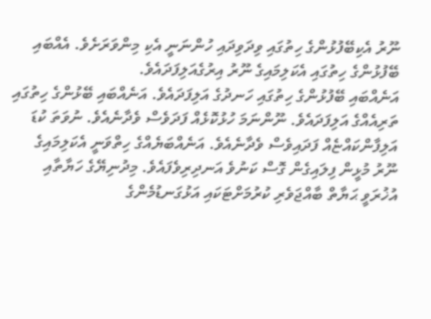ނޫރު އެކިބޭފުޅުންގެ ހިތުގައި ވިދަވިދައި ހުންނަނީ އެކި މިންވަރަށެވެ. އެއްބައި ބޭފުޅުންގެ ހިތުގައި އެކަލިމައިގެ ނޫރު އިރުގެއަލިފަދައެވެ.
އަނެއްބައި ބޭފުޅުންގެ ހިތުގައި ހަނދުގެ އަލިފަދައެވެ. އަނެއްބައި ބޭޅުންގެ ހިތުގައި ތަރިއެއްގެ އަލިފަދައެވެ. ނޫންނަމަ ހުޅުކޮޅެއް ފަދަވެސް ވެދާނެއެވެ. ނުވަތަ ކުޑަ އަލިފާންކައްޏެއް ފަދައިވެސް ވެދާނެއެވެ. އަނެއްބަޔެއްގެ ހިތްވަނީ އެކަލިމައިގެ ނޫރު މުޅީން ފިލައިގެން ގޮސް ކަނުވެ އަނދިރިވެފައެވެ. މިދުނިޔޭގެ ހަޔާތާއި އުޚުރަވީ ޙަޔާތް ބާއްޖަވެރި ކުރުމަށްޓަކައި އަޅުގަނޑުމެންގެ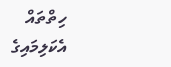ހިތްތައް އެކަލިމައިގެ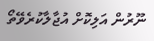ނޫރުން އަލިކޮށް އުޖާލާކުރެވޭތޯ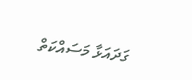ގަދައަޅާ މަސައްކަތް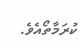ކުރަމާތޯއެވެ.